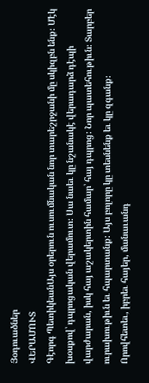Յօդուածներ
ՎԵՐԱՄՈՒՏ
Գէորգ ՊետիկեանԱյս օրերուն ուսումնական նոր տարեշրջանի մը սկիզբն ենք։ Մէկ խօսքով՝ դպրոցական վերամուտ։ Սա նաեւ կը նշանակէ վերադարձ դէպի վարժարան, իսկ հայ աշակերտին համար՝ հայ դպրոց: Նոր պատեհութիւն։ Տարբեր ուրախութիւն եւ հպարտանք: Այս բոլորը կը տեսնենք եւ կը զգանք։
Որովհետեւ, իբրեւ հայեր, մանաւանդ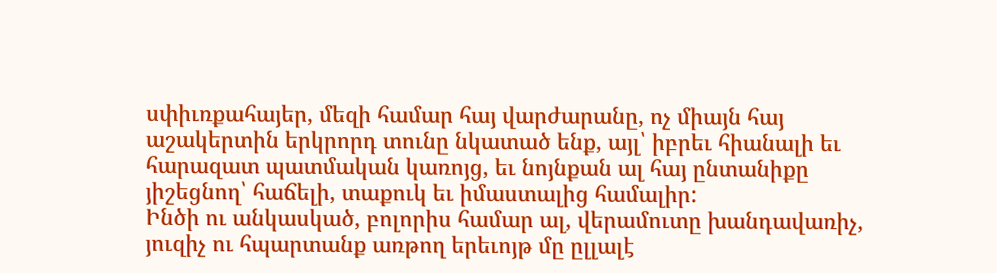սփիւռքահայեր, մեզի համար հայ վարժարանը, ոչ միայն հայ աշակերտին երկրորդ տունը նկատած ենք, այլ՝ իբրեւ հիանալի եւ հարազատ պատմական կառոյց, եւ նոյնքան ալ հայ ընտանիքը յիշեցնող՝ հաճելի, տաքուկ եւ իմաստալից համալիր:
Ինծի ու անկասկած, բոլորիս համար ալ, վերամուտը խանդավառիչ, յուզիչ ու հպարտանք առթող երեւոյթ մը ըլլալէ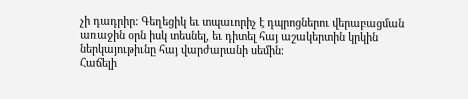չի դադրիր: Գեղեցիկ եւ տպաւորիչ է դպրոցներու վերաբացման առաջին օրն իսկ տեսնել, եւ դիտել հայ աշակերտին կրկին ներկայութիւնը հայ վարժարանի սեմին։
Հաճելի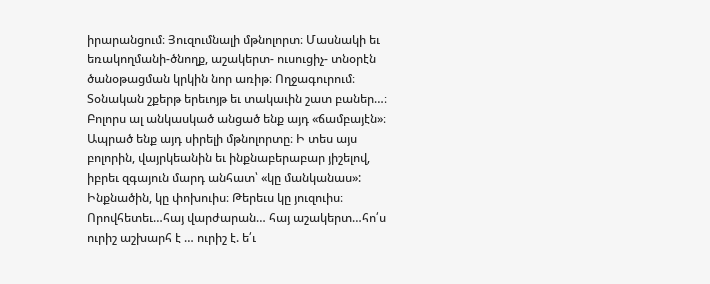իրարանցում։ Յուզումնալի մթնոլորտ։ Մասնակի եւ եռակողմանի-ծնողք, աշակերտ- ուսուցիչ- տնօրէն ծանօթացման կրկին նոր առիթ։ Ողջագուրում։ Տօնական շքերթ երեւոյթ եւ տակաւին շատ բաներ…։
Բոլորս ալ անկասկած անցած ենք այդ «ճամբայէն»։ Ապրած ենք այդ սիրելի մթնոլորտը։ Ի տես այս բոլորին, վայրկեանին եւ ինքնաբերաբար յիշելով, իբրեւ զգայուն մարդ անհատ՝ «կը մանկանաս»: Ինքնածին, կը փոխուիս։ Թերեւս կը յուզուիս։ Որովհետեւ…հայ վարժարան… հայ աշակերտ…հո՛ս ուրիշ աշխարհ է … ուրիշ է. ե՛ւ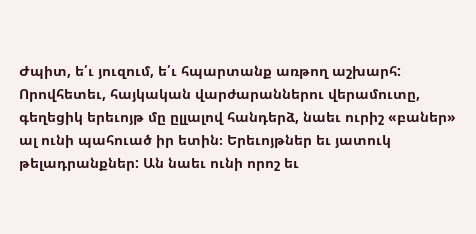Ժպիտ, ե՛ւ յուզում, ե՛ւ հպարտանք առթող աշխարհ: Որովհետեւ, հայկական վարժարաններու վերամուտը, գեղեցիկ երեւոյթ մը ըլլալով հանդերձ, նաեւ ուրիշ «բաներ» ալ ունի պահուած իր ետին։ Երեւոյթներ եւ յատուկ թելադրանքներ: Ան նաեւ ունի որոշ եւ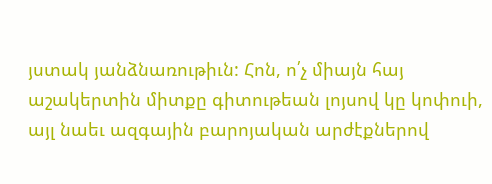յստակ յանձնառութիւն: Հոն, ո՛չ միայն հայ աշակերտին միտքը գիտութեան լոյսով կը կոփուի, այլ նաեւ ազգային բարոյական արժէքներով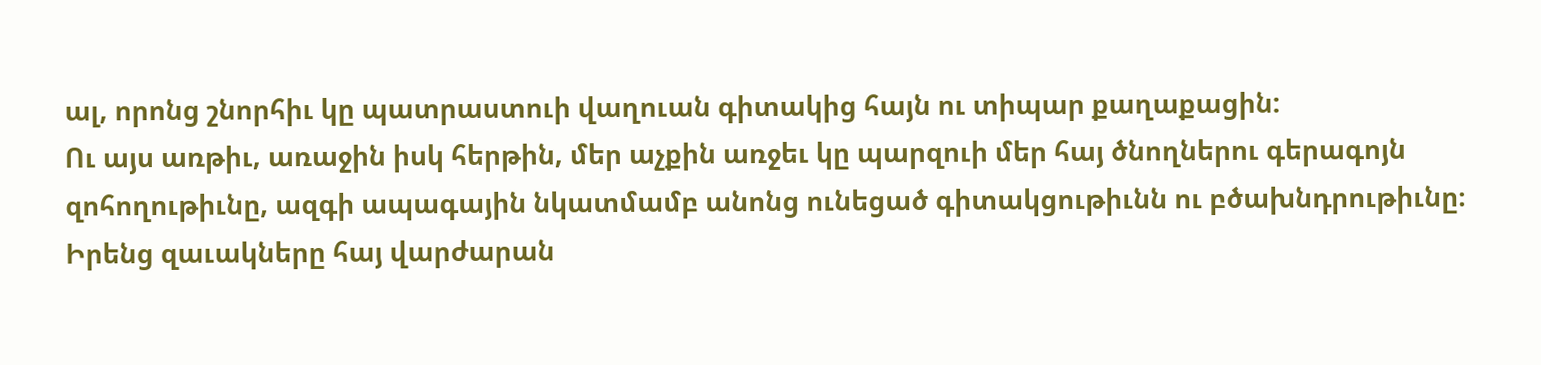ալ, որոնց շնորհիւ կը պատրաստուի վաղուան գիտակից հայն ու տիպար քաղաքացին:
Ու այս առթիւ, առաջին իսկ հերթին, մեր աչքին առջեւ կը պարզուի մեր հայ ծնողներու գերագոյն զոհողութիւնը, ազգի ապագային նկատմամբ անոնց ունեցած գիտակցութիւնն ու բծախնդրութիւնը։ Իրենց զաւակները հայ վարժարան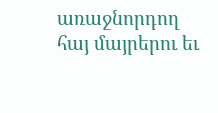առաջնորդող հայ մայրերու եւ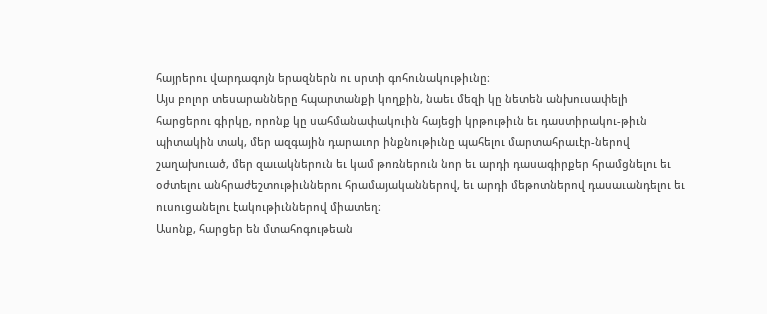հայրերու վարդագոյն երազներն ու սրտի գոհունակութիւնը։
Այս բոլոր տեսարանները հպարտանքի կողքին, նաեւ մեզի կը նետեն անխուսափելի հարցերու գիրկը, որոնք կը սահմանափակուին հայեցի կրթութիւն եւ դաստիրակու-թիւն պիտակին տակ, մեր ազգային դարաւոր ինքնութիւնը պահելու մարտահրաւէր-ներով շաղախուած, մեր զաւակներուն եւ կամ թոռներուն նոր եւ արդի դասագիրքեր հրամցնելու եւ օժտելու անհրաժեշտութիւններու հրամայականներով, եւ արդի մեթոտներով դասաւանդելու եւ ուսուցանելու էակութիւններով միատեղ։
Ասոնք, հարցեր են մտահոգութեան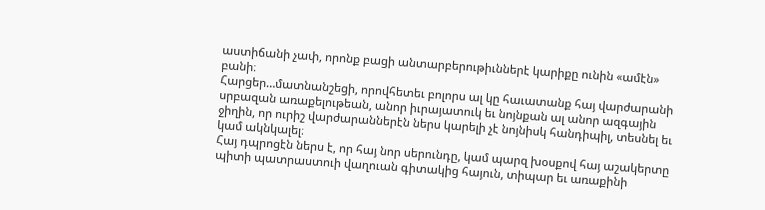աստիճանի չափ, որոնք բացի անտարբերութիւններէ կարիքը ունին «ամէն» բանի։
Հարցեր…մատնանշեցի, որովհետեւ բոլորս ալ կը հաւատանք հայ վարժարանի սրբազան առաքելութեան, անոր իւրայատուկ եւ նոյնքան ալ անոր ազգային ջիղին, որ ուրիշ վարժարաններէն ներս կարելի չէ նոյնիսկ հանդիպիլ, տեսնել եւ կամ ակնկալել։
Հայ դպրոցէն ներս է, որ հայ նոր սերունդը, կամ պարզ խօսքով հայ աշակերտը պիտի պատրաստուի վաղուան գիտակից հայուն, տիպար եւ առաքինի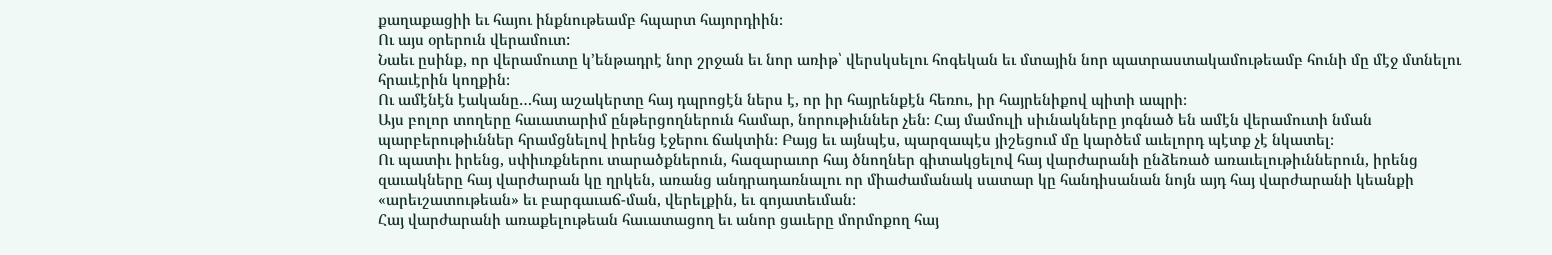քաղաքացիի եւ հայու ինքնութեամբ հպարտ հայորդիին։
Ու այս օրերուն վերամուտ:
Նաեւ ըսինք, որ վերամուտը կ’ենթադրէ նոր շրջան եւ նոր առիթ՝ վերսկսելու հոգեկան եւ մտային նոր պատրաստակամութեամբ հունի մը մէջ մտնելու հրաւէրին կողքին։
Ու ամէնէն էականը…հայ աշակերտը հայ դպրոցէն ներս է, որ իր հայրենքէն հեռու, իր հայրենիքով պիտի ապրի։
Այս բոլոր տողերը հաւատարիմ ընթերցողներուն համար, նորութիւններ չեն։ Հայ մամուլի սիւնակները յոգնած են ամէն վերամուտի նման պարբերութիւններ հրամցնելով իրենց էջերու ճակտին։ Բայց եւ այնպէս, պարզապէս յիշեցում մը կարծեմ աւելորդ պէտք չէ նկատել։
Ու պատիւ իրենց, սփիւռքներու տարածքներուն, հազարաւոր հայ ծնողներ գիտակցելով հայ վարժարանի ընձեռած առաւելութիւններուն, իրենց զաւակները հայ վարժարան կը ղրկեն, առանց անդրադառնալու որ միաժամանակ սատար կը հանդիսանան նոյն այդ հայ վարժարանի կեանքի «արեւշատութեան» եւ բարգաւաճ-ման, վերելքին, եւ գոյատեւման։
Հայ վարժարանի առաքելութեան հաւատացող եւ անոր ցաւերը մորմոքող հայ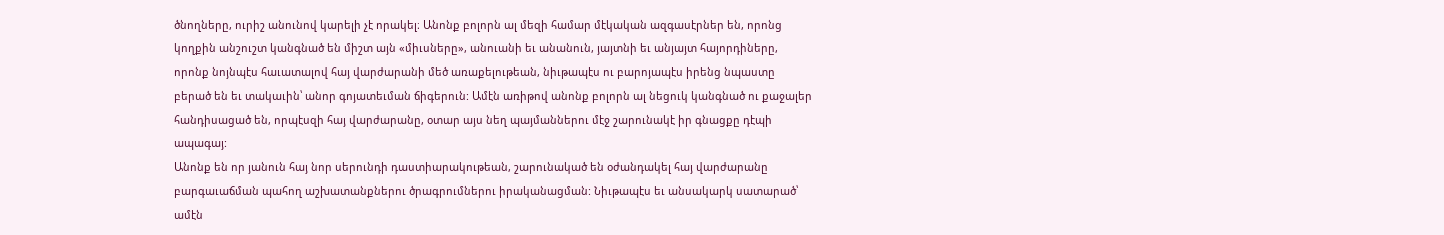ծնողները, ուրիշ անունով կարելի չէ որակել։ Անոնք բոլորն ալ մեզի համար մէկական ազգասէրներ են, որոնց կողքին անշուշտ կանգնած են միշտ այն «միւսները», անուանի եւ անանուն, յայտնի եւ անյայտ հայորդիները, որոնք նոյնպէս հաւատալով հայ վարժարանի մեծ առաքելութեան, նիւթապէս ու բարոյապէս իրենց նպաստը բերած են եւ տակաւին՝ անոր գոյատեւման ճիգերուն: Ամէն առիթով անոնք բոլորն ալ նեցուկ կանգնած ու քաջալեր հանդիսացած են, որպէսզի հայ վարժարանը, օտար այս նեղ պայմաններու մէջ շարունակէ իր գնացքը դէպի ապագայ:
Անոնք են որ յանուն հայ նոր սերունդի դաստիարակութեան, շարունակած են օժանդակել հայ վարժարանը բարգաւաճման պահող աշխատանքներու ծրագրումներու իրականացման: Նիւթապէս եւ անսակարկ սատարած՝ ամէն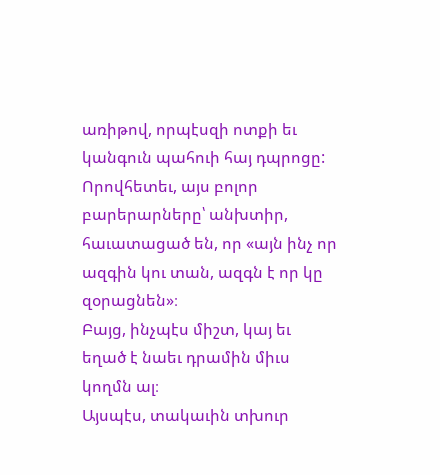առիթով, որպէսզի ոտքի եւ կանգուն պահուի հայ դպրոցը: Որովհետեւ, այս բոլոր բարերարները՝ անխտիր, հաւատացած են, որ «այն ինչ որ ազգին կու տան, ազգն է որ կը զօրացնեն»։
Բայց, ինչպէս միշտ, կայ եւ եղած է նաեւ դրամին միւս կողմն ալ։
Այսպէս, տակաւին տխուր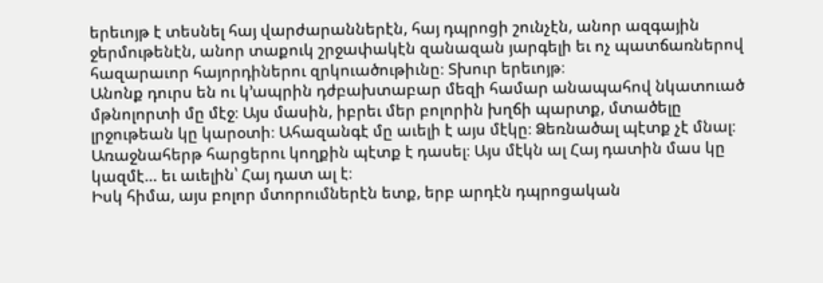երեւոյթ է տեսնել հայ վարժարաններէն, հայ դպրոցի շունչէն, անոր ազգային ջերմութենէն, անոր տաքուկ շրջափակէն զանազան յարգելի եւ ոչ պատճառներով հազարաւոր հայորդիներու զրկուածութիւնը։ Տխուր երեւոյթ։
Անոնք դուրս են ու կ’ապրին դժբախտաբար մեզի համար անապահով նկատուած մթնոլորտի մը մէջ։ Այս մասին, իբրեւ մեր բոլորին խղճի պարտք, մտածելը լրջութեան կը կարօտի։ Ահազանգէ մը աւելի է այս մէկը։ Ձեռնածալ պէտք չէ մնալ։ Առաջնահերթ հարցերու կողքին պէտք է դասել։ Այս մէկն ալ Հայ դատին մաս կը կազմէ… եւ աւելին՝ Հայ դատ ալ է։
Իսկ հիմա, այս բոլոր մտորումներէն ետք, երբ արդէն դպրոցական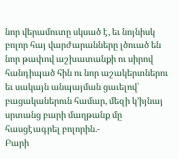նոր վերամուտը սկսած է, եւ նոյնիսկ բոլոր հայ վարժարանները լծուած են նոր թափով աշխատանքի ու սիրով հանդիպած հին ու նոր աշակերտներու եւ սակայն անպայման ցաւելով՝ բացականերուն համար, մեզի կ’իյնայ սրտանց բարի մաղթանք մը հասցէագրել բոլորին.-
Բարի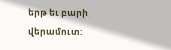երթ եւ բարի վերամուտ: